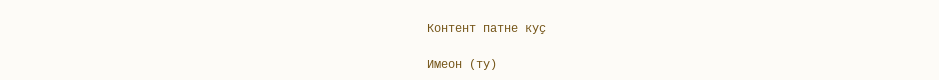Контент патне куҫ

Имеон (ту)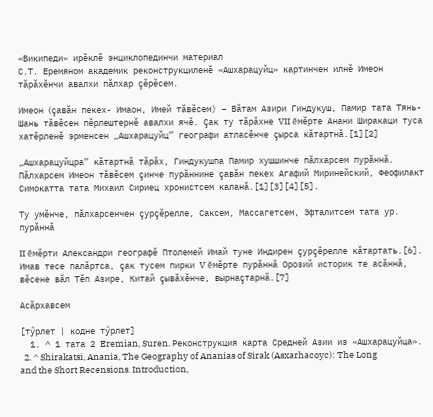«Википеди» ирĕклĕ энциклопединчи материал
С.Т. Еремяном академик реконструкциленĕ «Ашхарацуйц» картинчен илнĕ Имеон тăрăхĕнчи авалхи пăлхар çĕрĕсем.

Имеон (çавăн пекех- Имаон, Имей тăвĕсем) – Вăтам Азири Гиндукуш, Памир тата Тянь-Шань тăвĕсен пĕрлештернĕ авалхи ячĕ. Çак ту тăрăхне VII ĕмĕрте Анани Ширакаци туса хатĕрленĕ эрменсен „Ашхарацуйц” географи атласĕнче çырса кăтартнă.[1][2]

„Ашхарацуйцра” кăтартнă тăрăх, Гиндукушпа Памир хушшинче пăлхарсем пурăннă. Пăлхарсем Имеон тăвĕсем çинче пурăннине çавăн пекех Агафий Миринейский, Феофилакт Симокатта тата Михаил Сириец хронистсем каланă.[1][3][4][5].

Ту умĕнче, пăлхарсенчен çурçĕрелле, Саксем, Массагетсем, Эфталитсем тата ур. пурăннă

II ĕмĕрти Александри географĕ Птолемей Имай туне Индирен çурçĕрелле кăтартать.[6]. Имав тесе палăртса, çак тусем пирки V ĕмĕрте пурăннă Орозий историк те асăннă, вĕсене вăл Тĕп Азире, Китай çывăхĕнче, вырнаçтарнă.[7]

Асăрхавсем

[тӳрлет | кодне тӳрлет]
  1. ^ 1 тата 2 Eremian, Suren. Реконструкция карта Средней Азии из «Ашхарацуйца».
  2. ^ Shirakatsi, Anania, The Geography of Ananias of Sirak (Asxarhacoyc): The Long and the Short Recensions. Introduction,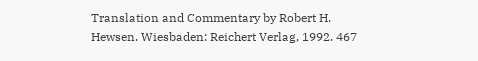Translation and Commentary by Robert H. Hewsen. Wiesbaden: Reichert Verlag, 1992. 467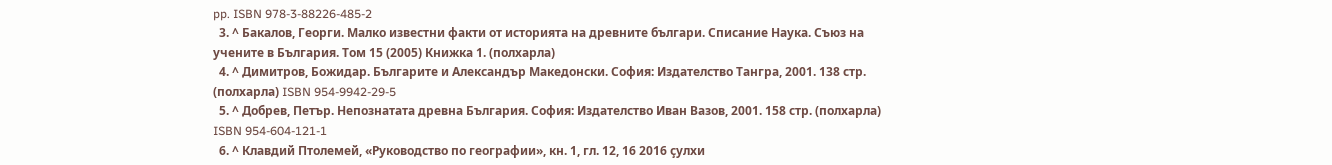pp. ISBN 978-3-88226-485-2
  3. ^ Бакалов, Георги. Малко известни факти от историята на древните българи. Списание Наука. Съюз на учените в България. Том 15 (2005) Книжка 1. (полхарла)
  4. ^ Димитров, Божидар. Българите и Александър Македонски. София: Издателство Тангра, 2001. 138 стр. (полхарла) ISBN 954-9942-29-5
  5. ^ Добрев, Петър. Непознатата древна България. София: Издателство Иван Вазов, 2001. 158 стр. (полхарла) ISBN 954-604-121-1
  6. ^ Клавдий Птолемей, «Руководство по географии», кн. 1, гл. 12, 16 2016 ҫулхи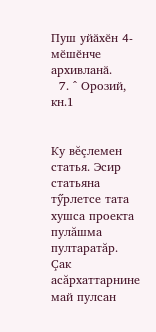Пуш уйӑхӗн 4-мӗшӗнче архивланӑ.
  7. ^ Орозий, кн.1


Ку вĕçлемен статья. Эсир статьяна тӳрлетсе тата хушса проекта пулăшма пултаратăр.
Çак асăрхаттарнине май пулсан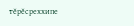тĕрĕсреххипе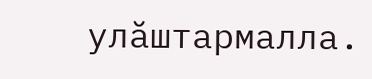улăштармалла.